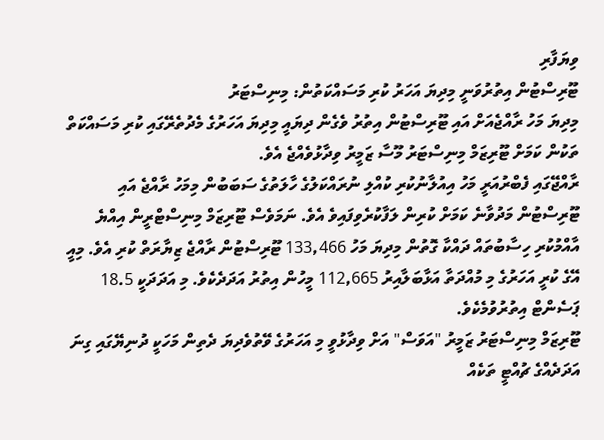ވިޔަފާރި
ޓޫރިސްޓުން އިތުރުވަނީ މިދިޔަ އަހަރު ކުރި މަސައްކަތުން: މިނިސްޓަރު
މިދިޔަ މަހު ރާއްޖެއަށް އައި ޓޫރިސްޓުން އިތުރު ވެގެން ދިޔައީ މިދިޔަ އަހަރުގެ މެދުތެރޭގައި ކުރި މަސައްކަތް ތަކުން ކަމަށް ޓޫރިޒަމް މިނިސްޓަރު މޫސާ ޒަމީރު ވިދާޅުވެއްޖެ އެވެ.
ރާއްޖޭގައި ފެބްރުއަރީ މަހު އިއުލާނުކުރި ކުއްލި ނުރައްކަލުގެ ހާލަތުގެ ސަބަބުން މިމަހު ރާއްޖެ އައި ޓޫރިސްޓުން މަދުވާނެ ކަމަށް ކުރިން ލަފާކުރެވިފައިވެ އެވެ. ނަމަވެސް ޓޫރިޒަމް މިނިސްޓްރީން އިއްޔެ އާއްމުކުރި ހިސާބުތައް ދައްކާ ގޮތުން މިދިޔަ މަހު 133,466 ޓޫރިސްޓުން ރާއްޖެ ޒިޔާރަތް ކުރި އެވެ. މިއީ އޭގެ ކުރީ އަހަރުގެ މި މުއްދަތާ އަޅާބަލާއިރު 112,665 މީހުން އިތުރު އަދަދެކެވެ. މި އަދަދަކީ 18.5 ޕަސެންޓް އިތުރުވުމެކެވެ.
ޓޫރިޒަމް މިނިސްޓަރު ޒަމީރު "އަވަސް" އަށް ވިދާޅުވީ މި އަހަރުގެ ވޭތުވެދިޔަ ދެތިން މަހަކީ ދުނިޔޭގައި ގިނަ އަދަދެއްގެ ޗުއްޓީ ތަކެއް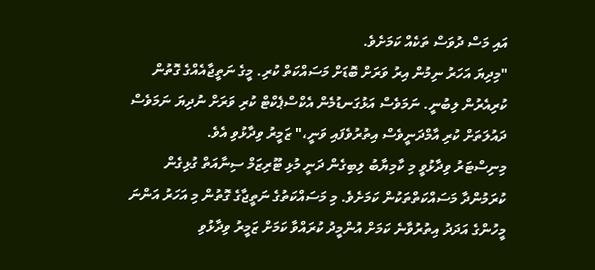އައި މަސް ދުވަސް ތަކެއް ކަމަށެވެ.
"މިދިޔަ އަހަރު ނިމުން އިރު ވަރަށް ބޮޑަށް މަސައްކަތް ކުރި. މީގެ ނަތީޖާއެއްގެ ގޮތުން ކުރިއެރުން ލިބުނީ. ނަމަވެސް އަޅުގަނޑުމެން އެކްސްޕެކްޓް ކުރި ވަރަށް ނުދިޔަ ނަމަވެސް ދައުލަތަށް ކުރި އާމްދަނީވެސް އިތުރުވެފައި ވަނީ،" ޒަމީރު ވިދާޅުވި އެވެ.
މިނިސްޓަރު ވިދާޅުވީ މި ކާމިޔާބު ލިބިގެން ދަނީ މުޅި ޓޫރިޒަމް ސިނާއަތް ގުޅިގެން ކުރަމުންދާ މަސައްކަތްތަކުން ކަމަށެވެ. މި މަސައްކަތުގެ ނަތީޖާގެ ގޮތުން މި އަހަރު އަންނަ މީހުންގެ އަދަދު އިތުރުވާނެ ކަމަށް އުންމީދު ކުރައްވާ ކަމަށް ޒަމީރު ވިދާޅުވި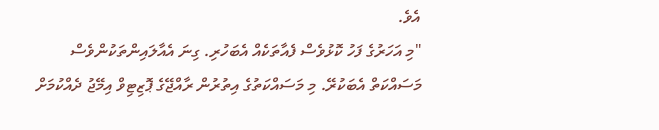އެވެ.
"މި އަހަރުގެ ފަހު ކޮޅުވެސް ފެއާތަކެއް އެބަހުރި. ގިނަ އެއާލައިންތަކުންވެސް މަސައްކަތް އެބަކުރޭ. މި މަސައްކަތުގެ އިތުރުން ރާއްޖޭގެ ޕޮޒިޓިވް އިމޭޖު ދެއްކުމަށް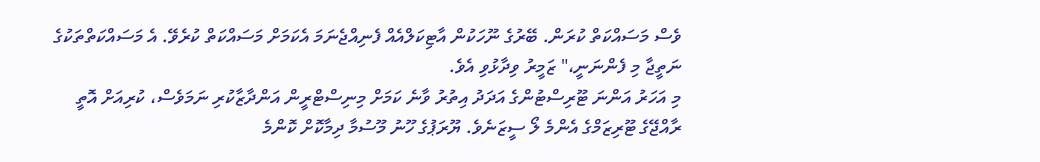ވެސް މަސައްކަތް ކުރަން. ބޭރުގެ ނޫހަކުން އާޓިކަލްއެއް ފެނިއްޖެނަމަ އެކަމަށް މަސައްކަތް ކުރެވޭ. އެ މަސައްކަތްތަކުގެ ނަތީޖާ މި ފެންނަނީ،" ޒަމީރު ވިދާޅުވި އެވެ.
މި އަހަރު އަންނަ ޓޫރިސްޓުންގެ އަދަދު އިތުރު ވާނެ ކަމަށް މިނިސްޓްރީން އަންދާޒާކުރި ނަމަވެސް، ކުރިއަށް އޮތީ ރާއްޖޭގެ ޓޫރިޒަމްގެ އެންމެ ލޯ ސީޒަނެވެ. ޔޫރަޕުގެ ހޫނު މޫސުމާ ދިމާކޮށް ކޮންމެ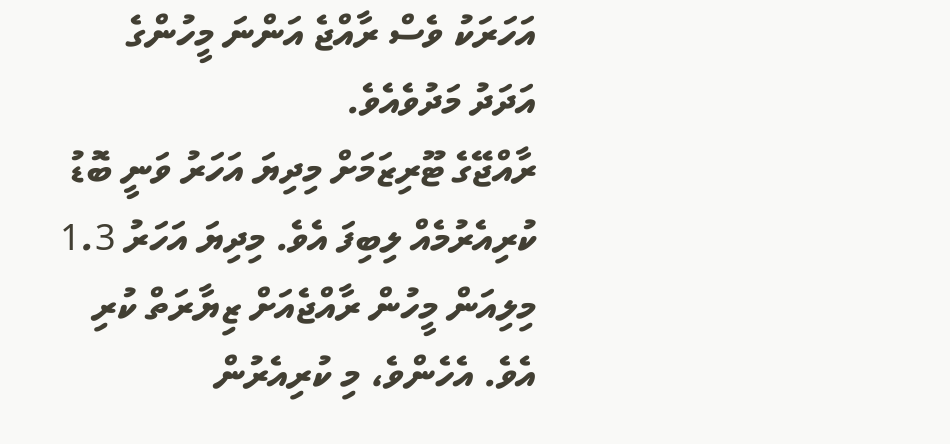އަހަރަކު ވެސް ރާއްޖެ އަންނަ މީހުންގެ އަދަދު މަދުވެއެވެ.
ރާއްޖޭގެ ޓޫރިޒަމަށް މިދިޔަ އަހަރު ވަނީ ބޮޑު ކުރިއެރުމެއް ލިބިފަ އެވެ. މިދިޔަ އަހަރު 1.3 މިލިއަން މީހުން ރާއްޖެއަށް ޒިޔާރަތް ކުރި އެވެ. އެހެންވެ، މި ކުރިއެރުން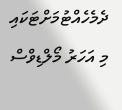ދެމެހެއްޓުމަށްޓަކައި މި އަހަރު މޯލްޑިވްސް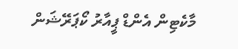މާކެޓިން އެންޑް ޕީއާރު ކޯޕަރޭޝަން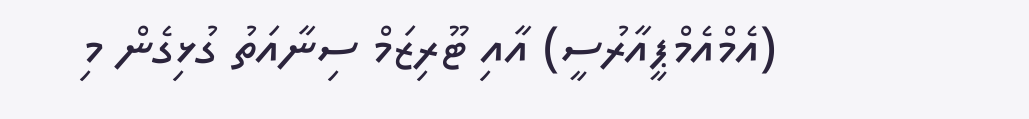(އެމްއެމްޕީއާރުސީ) އާއި ޓޫރިޒަމް ސިނާއަތު ގުޅިގެން މި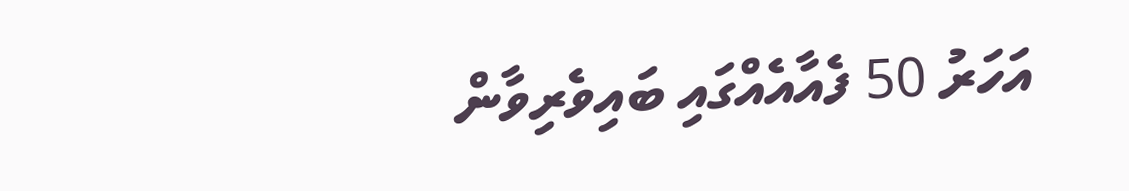އަހަރު 50 ފެއާއެއްގައި ބައިވެރިވާން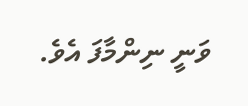ވަނީ ނިންމާފަ އެވެ.